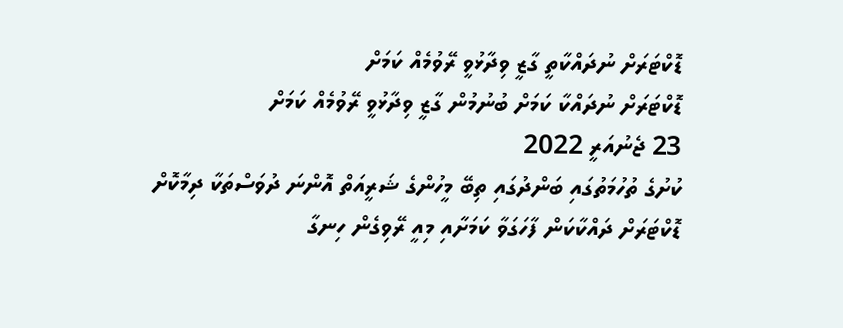ޑޮކްޓަރަށް ނުދައްކާތީ ގާޒީ ވިދާޅުވީ ރޭވުމެއް ކަމަށް
ޑޮކްޓަރަށް ނުދައްކާ ކަމަށް ބުނުމުން ގާޒީ ވިދާޅުވީ ރޭވުމެއް ކަމަށް
23 ޖެނުއަރީ 2022
ކުށުގެ ތުހުމަތުގައި ބަންދުގައި ތިބޭ މީހުންގެ ޝަރީއަތް އޮންނަ ދުވަސްތަކާ ދިމާކޮށް ޑޮކްޓަރަށް ދައްކާކަން ފާހަގަވާ ކަމަށާއި މިއީ ރޭވިގެން ހިނގާ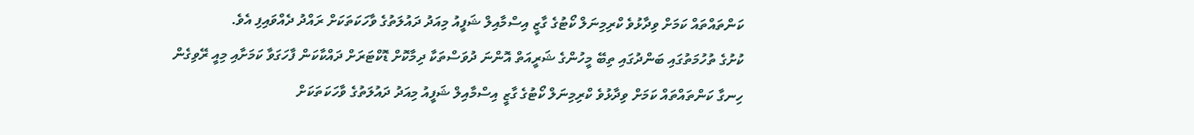ކަންތައްތައް ކަމަށް ވިދާޅުވެ ކްރިމިނަލް ކޯޓުގެ ގާޒީ އިސްމާއިލް ޝަފީއު މިއަދު ދައުލަތުގެ ވާހަކަތަކަށް ރައްދު ދެއްވައިފި އެވެ.
ކުށުގެ ތުހުމަތުގައި ބަންދުގައި ތިބޭ މީހުންގެ ޝަރީއަތް އޮންނަ ދުވަސްތަކާ ދިމާކޮށް ޑޮކްޓަރަށް ދައްކާކަން ފާހަގަވާ ކަމަށާއި މިއީ ރޭވިގެން ހިނގާ ކަންތައްތައް ކަމަށް ވިދާޅުވެ ކްރިމިނަލް ކޯޓުގެ ގާޒީ އިސްމާއިލް ޝަފީއު މިއަދު ދައުލަތުގެ ވާހަކަތަކަށް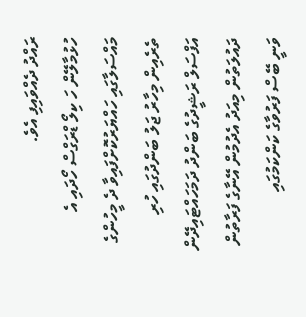ރައްދު ދެއްވައިފި އެވެ.
ހުޅުމާލޭން ހަ ކިލޯ ޑްރަގްސް ހޯދައި އެ މައްސަލާގައި ހައްޔަރުކޮށްފައިވާ ދެ މީހުންގެ ތެރެއިން މިހާރު ޖަލު ބަންދުގައި ހުރި އަފްސަލް ރަޝީދުގެ ބަންދު ދަމަހައްޓައިދޭން ދައުލަތުން މިއަދު އެދުމުން އޭނާގެ ފަރާތުން ވަނީ ބޭސް ފަރުވާގެ ކަންކަމުގައި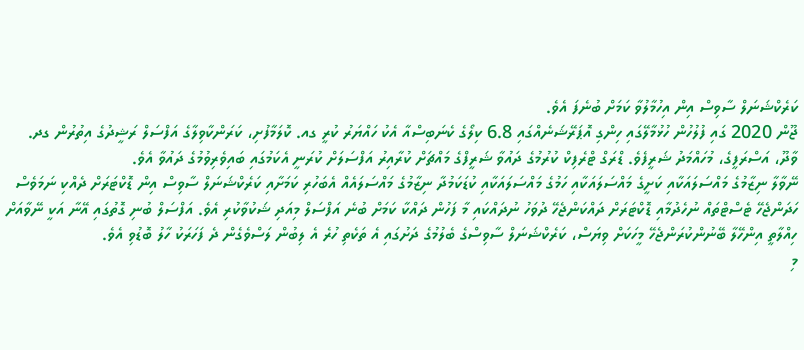ކަރެކްޝަނަލް ސާވިސް އިން އިހުމާލުވާ ކަމަށް ބުނެފަ އެވެ.
ޖޫން 2020 ގައި ފުލުހުން ހުޅުމާލޭގައި ހިންގި އޮޕަރޭޝަނެއްގައި 6.8 ކިލޯގެ ކެނަބިސްއާ އެކު ހައްޔަރު ކުރީ ގއ. ކޮލަމާފުށި، ކަރަންކާވިލާގެ އަފްސަލް ރަޝީދުގެ އިތުރުން ގދ. ވާދޫ، އަސްރަފީގެ، މުހައްމަދު ޝަރީފެވެ. ޑްރަގް ޓްރެފިކް ކުރުމުގެ ދައުވާ ޝަރީފްގެ މައްޗަށް ކުރާއިރު އަފްސަލަށް ކުރަނީ އެކަމުގައި ބައިވެރިވުމުގެ ދައުވާ އެވެ.
ނޭވާލާ ނިޒާމުގެ މައްސަލައަކާއި ކަށީގެ މައްސަލައަކާއި ހަމުގެ މައްސަލައަކާއި ކުޑަކަމުދާ ނިޒާމުގެ މައްސަލައެއް އެބަހުރި ކަމަށާއި ކަރެކްޝަނަލް ސާވިސް އިން ޑޮކްޓަރަށް ދެއްކި ނަމަވެސް ހަދަންޖެހޭ ޓެސްޓްތައް ނުހެދުމާއި ޑޮކްޓަރަށް ދައްކަންޖެހޭ ދުވަހު ނުދައްކައި މާ ފަހުން ދައްކާ ކަމަށް ބުނެ އަފްސަލް މިއަދި ޝަކުވާކުރި އެވެ. އަފްސަލް ބުނި ގޮތުގައި އޭނާ އަކީ ނޭވާއަށް ހިއްލާތީ އިންހޭލާ ބޭނުންކުރަންޖެހޭ މީހަކަށް ވިޔަސް، ކަރެކްޝަނަލް ސާވިސްގެ ބެލުމުގެ ދަށުގައި އެ ތަކެތި ހުރެ އެ ލިބުން ލަސްވެގެން ދެ ފަހަރަކު ހާލު ބޮޑުވި އެވެ.
މި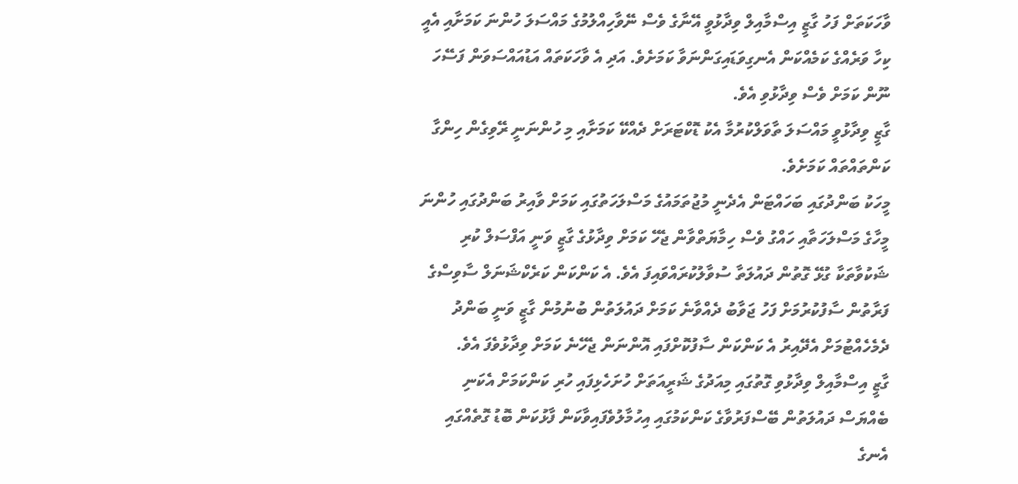ވާހަކަތަށް ފަހު ގާޒީ އިސްމާއިލް ވިދާޅުވީ އޭނާގެ ވެސް ނޭވާހިއްލުމުގެ މައްސަލަ ހުންނަ ކަމަށާއި އެއީ ކިހާ ވަރެއްގެ ކަމެއްކަން އެނގިވަޑައިގަންނަވާ ކަމަށެވެ. އަދި އެ ވާހަކަތައް އަޑުއައްސަވަން ފަސޭހަ ނޫން ކަމަށް ވެސް ވިދާޅުވި އެވެ.
ގާޒީ ވިދާޅުވީ މައްސަލަ ތާވަލްކުރުމާ އެކު ޑޮކްޓަރަށް ދެއްކޭ ކަމަށާއި މި ހުންނަނީ ރޭވިގެން ހިންގާ ކަންތައްތައް ކަމަށެވެ.
މީހަކު ބަންދުގައި ބަހައްޓަން އެދެނީ މުޖުތަމައުގެ މަސްލަހަތުގައި ކަމަށް ވާއިރު ބަންދުގައި ހުންނަ މީހާގެ މަސްލަހަތާއި ހައްގު ވެސް ހިމާޔަތްވާން ޖެހޭ ކަމަށް ވިދާޅުގެ ގާޒީ ވަނީ އަފްސަލް ކުރި ޝަކުވާތަކާ ގުޅޭ ގޮތުން ދައުލަތާ ސުވާލުކުރައްވައިފަ އެވެ. އެ ކަންކަން ކަރެކްޝަނަލް ސާވިސްގެ ފަރާތުން ސާފުކުރުމަށް ފަހު ޖަވާބު ދެއްވާނެ ކަމަށް ދައުލަތުން ބުނުމުން ގާޒީ ވަނީ ބަންދު ދެމެހެއްޓުމަށް އެދޭއިރު އެ ކަންކަން ސާފުކޮށްފައި އޮންނަން ޖެހޭނެ ކަމަށް ވިދާޅުވެފަ އެވެ.
ގާޒީ އިސްމާއިލް ވިދާޅުވި ގޮތުގައި މިއަދުގެ ޝަރީއަތަށް ހުށަހެޅިފައި ހުރި ކަންކަމަށް އެކަނި ބެއްޔަސް ދައުލަތުން ބޭސްފަރުވާގެ ކަންކަމުގައި އިހުމާލުވެފައިވާކަން ފާޅުކަން ބޮޑު ގޮތެއްގައި އެނގެ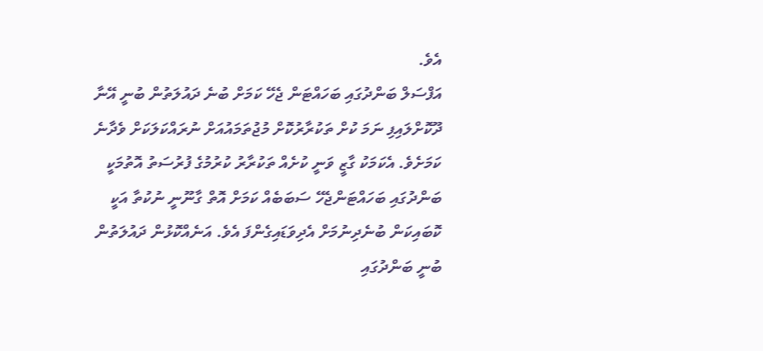އެވެ.
އަފްސަލް ބަންދުގައި ބަހައްޓަން ޖެހޭ ކަމަށް ބުނެ ދައުލަތުން ބުނީ އޭނާ ދޫކޮށްލައިފި ނަމަ ކުށް ތަކުރާރުކޮށް މުޖުތަމައުއަށް ނުރައްކަލަކަށް ވެދާނެ ކަމަށެވެ. އެކަމަކު ގާޒީ ވަނީ ކުށެއް ތަކުރާރު ކުރުމުގެ ފުރުސަތު އޮތުމަކީ ބަންދުގައި ބަހައްޓަންޖެހޭ ސަބަބެއް ކަމަށް އޮތް ގާނޫނީ ނުކުތާ އަކީ ކޮބައިކަން ބުނެދިނުމަށް އެދިވަޑައިގެންފަ އެވެ. އަނެއްކޮޅުން ދައުލަތުން ބުނީ ބަންދުގައި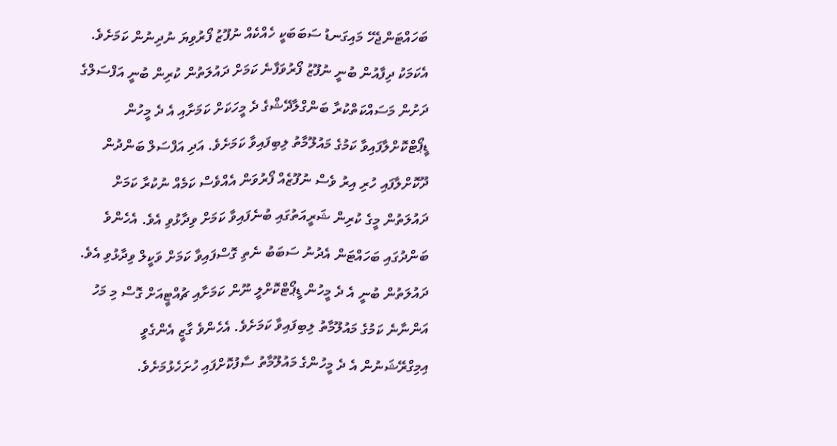ބަހައްޓަންޖެހޭ މައިގަނޑު ސަބަބަކީ ހެއްކެއް ނުފޫޒު ފޯރުވިޔަ ނުދިނުން ކަމަށެވެ.
އެކަމަކު ދިފާއުން ބުނީ ނުފޫޒު ފޯރުވަފާނެ ކަމަށް ދައުލަތުން ކުރިން ބުނީ އަފްސަލްގެ ދަށުން މަސައްކަތްކުރާ ބަންގްލާދޭޝްގެ ދެ މީހަކަށް ކަމަށާއި އެ ދެ މީހުން ޑީޕޯޓްކޮށްލާފައިވާ ކަމުގެ މައުލޫމާތު ލިބިފައިވާ ކަމަށެވެ. އަދި އަފްސަލް ބަންދުން ދޫކޮށްލާފައި ހުރި އިރު ވެސް ނުފޫޒެއް ފޯރުވަން އެއްވެސް ކަމެއް ނުކުރާ ކަމަށް ދައުލަތުން މީގެ ކުރިން ޝަރީއަތުގައި ބުނެފައިވާ ކަމަށް ވިދާޅުވި އެވެ. އެހެންވެ ބަންދުގައި ބަހައްޓަން އެދުނު ސަބަބު ނެތި ގޮސްފައިވާ ކަމަށް ވަކީލް ވިދާޅުވި އެވެ.
ދައުލަތުން ބުނީ އެ ދެ މީހުން ޑީޕޯޓްކޮށްލީ ނޫން ކަމަށާއި ޗުއްޓީއަށް ގޮސް މި މަހު އަންނާނެ ކަމުގެ މައުލޫމާތު ލިބިފައިވާ ކަމަށެވެ. އެހެންވެ ގާޒީ އެންގެވީ އިމިގްރޭޝަނުން އެ ދެ މީހުންގެ މައުލޫމާތު ސާފުކޮށްފައި ހުށަހެޅުމަށެވެ.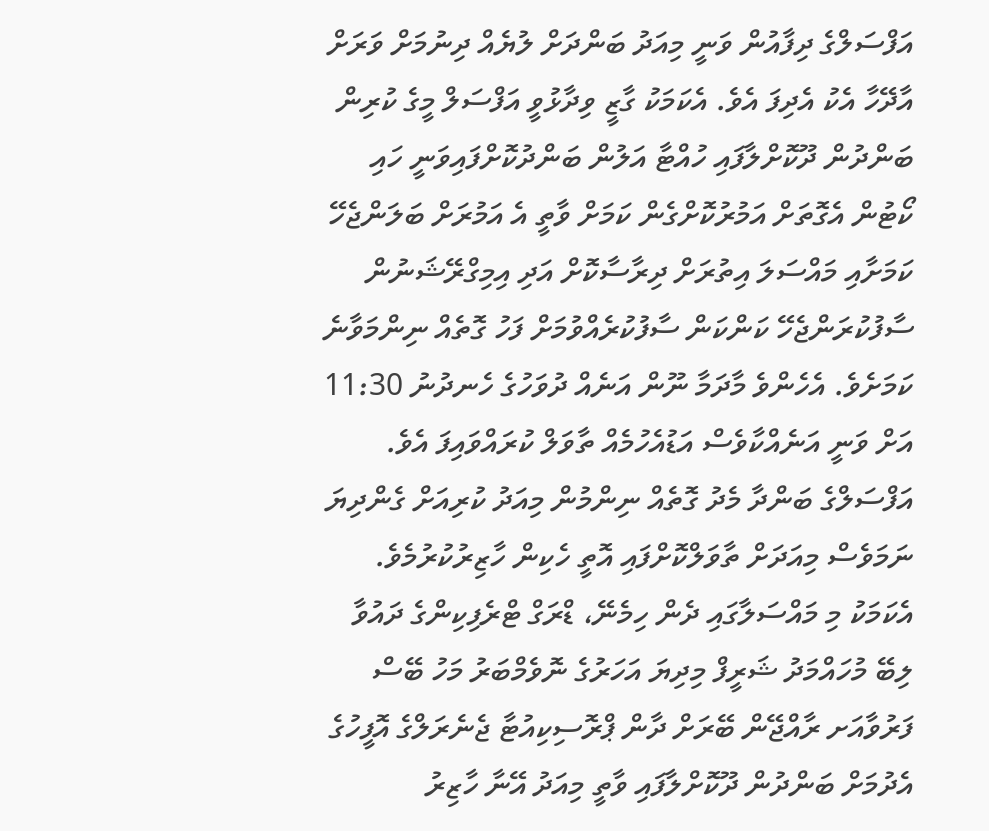އަފްސަލްގެ ދިފާއުން ވަނީ މިއަދު ބަންދަށް ލުޔެއް ދިނުމަށް ވަރަށް އާދޭހާ އެކު އެދިފަ އެވެ. އެކަމަކު ގާޒީ ވިދާޅުވީ އަފްސަލް މީގެ ކުރިން ބަންދުން ދޫކޮށްލާފައި ހުއްޓާ އަލުން ބަންދުކޮށްފައިވަނީ ހައި ކޯޓުން އެގޮތަށް އަމުރުކޮށްގެން ކަމަށް ވާތީ އެ އަމުރަށް ބަލަންޖެހޭ ކަމަށާއި މައްސަލަ އިތުރަށް ދިރާސާކޮށް އަދި އިމިގްރޭޝަނުން ސާފުކުރަންޖެހޭ ކަންކަން ސާފުކުރެއްވުމަށް ފަހު ގޮތެއް ނިންމަވާނެ ކަމަށެވެ. އެހެންވެ މާދަމާ ނޫން އަނެއް ދުވަހުގެ ހެނދުނު 11:30 އަށް ވަނީ އަނެއްކާވެސް އަޑުއެހުމެއް ތާވަލް ކުރައްވައިފަ އެވެ.
އަފްސަލްގެ ބަންދާ މެދު ގޮތެއް ނިންމުން މިއަދު ކުރިއަށް ގެންދިޔަ ނަމަވެސް މިއަދަށް ތާވަލްކޮށްފައި އޮތީ ހެކިން ހާޒިރުކުރުމެވެ. އެކަމަކު މި މައްސަލާގައި ދެން ހިމެނޭ، ޑްރަގް ޓްރެފިކިންގެ ދައުވާ ލިބޭ މުހައްމަދު ޝަރީފް މިދިޔަ އަހަރުގެ ނޮވެމްބަރު މަހު ބޭސް ފަރުވާއަށ ރާއްޖޭން ބޭރަށް ދާން ޕްރޮސިކިއުޓާ ޖެނެރަލްގެ އޮފީހުގެ އެދުމަށް ބަންދުން ދޫކޮށްލާފައި ވާތީ މިއަދު އޭނާ ހާޒިރު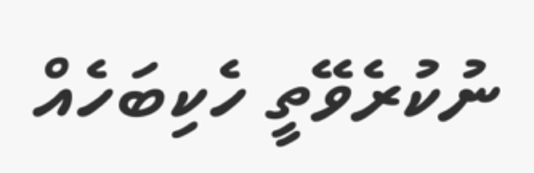ނުކުރެވޭތީ ހެކިބަހެއް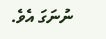ނުނަގަ އެވެ.